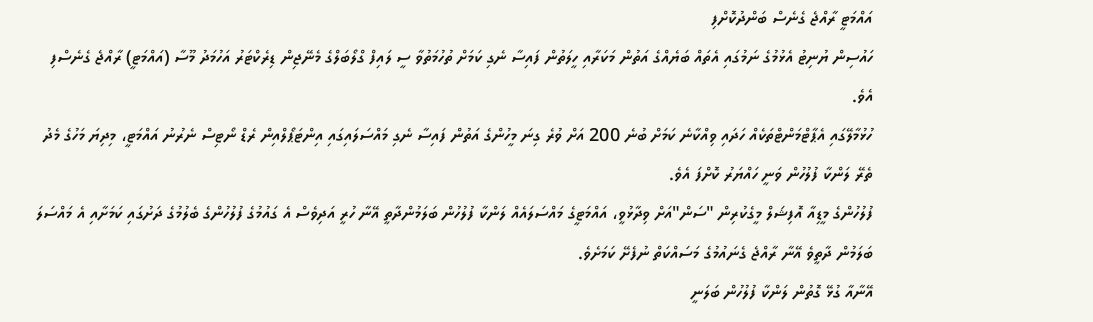އައްމަޓީ ރާއްޖެ ގެނެސް ބަންދުކޮށްފި
ހައުސިން ޔުނިޓު އެޅުމުގެ ނަމުގައި އެތައް ބަޔެއްގެ އަތުން މަކަރާއި ހީލަތުން ފައިސާ ނެގި ކަމަށް ތުހުމަތުވާ ސީ ލައިފް ގްލޯބަލްގެ މެނޭޖިން ޑިރެކްޓަރު އަހުމަދު މޫސާ (އައްމަޓީ) ރާއްޖެ ގެނެސްފި އެވެ.
ހުޅުމާލޭގައި އެޕާޓްމަންޓްތަކެއް ހަދައި ވިއްކާނެ ކަމަށް ބުނެ 200 އަށް ވުރެ ގިނަ މީހުންގެ އަތުން ފައިސާ ނެގި މައްސަލައިގައި އިންޓަޕޯލްއިން ރެޑް ނޯޓިސް ނެރުނު އައްމަޓީ، މިދިޔަ މަހުގެ މެދު ތެރޭ ލަންކާ ފުލުހުން ވަނީ ހައްޔަރު ކޮށްފަ އެވެ.
ފުލުހުންގެ މީޑިއާ އޮފިޝަލް މީގެކުރިން "ސަން"އަށް ވިދާޅުވީ، އައްމަޓީގެ މައްސަލައެއް ލަންކާ ފުލުހުން ބަލަމުންދާތީ އޭނާ ހުރީ އަދިވެސް އެ ގައުމުގެ ފުލުހުންގެ ބެލުމުގެ ދަށުގައި ކަމަށާއި އެ މައްސަލަ ބަލަމުން ދާތީވެ އޭނާ ރާއްޖެ ގެނައުމުގެ މަސައްކަތް ނުފެށޭ ކަމަށެވެ.
އޭނާއާ ގުޅޭ ގޮތުން ލަންކާ ފުލުހުން ބަލަނީ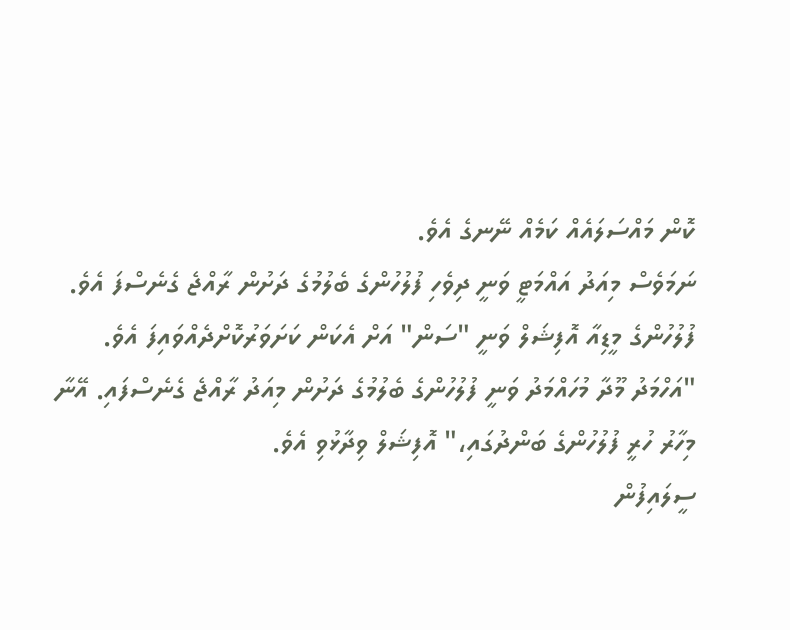ކޮން މައްސަލައެއް ކަމެއް ނޭނގެ އެވެ.
ނަމަވެސް މިއަދު އައްމަޓީ ވަނީ ދިވެހި ފުލުހުންގެ ބެލުމުގެ ދަށުން ރާއްޖެ ގެނެސްފަ އެވެ.
ފުލުހުންގެ މީޑިއާ އޮފިޝަލް ވަނީ "ސަން" އަށް އެކަން ކަށަވަރުކޮށްދެއްވައިފަ އެވެ.
"އަހްމަދު މޫދާ މުހައްމަދު ވަނީ ފުލުހުންގެ ބެލުމުގެ ދަށުން މިއަދު ރާއްޖެ ގެނެސްފައި. އޭނާ މިހާރު ހުރީ ފުލުހުންގެ ބަންދުގައި،" އޮފިޝަލް ވިދާޅުވި އެވެ.
ސީލައިފުން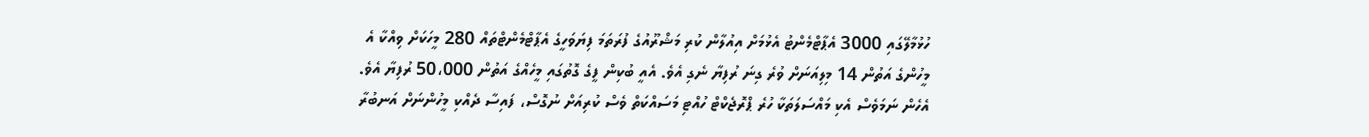ހުޅުމާލޭގައި 3000 އެޕާޓްމެންޓު އެޅުމަށް އިއުލާން ކުރި މަޝްރޫއުގެ ފުރަތަމަ ފިޔަވަހީގެ އެޕާޓްމެންޓްތައް 280 މީހަކަށް ވިއްކާ އެ މީހުންގެ އަތުން 14 މިލިއަނަށް ވުރެ ގިނަ ރުފިޔާ ނެގި އެވެ. އެއީ ބުކިން ފީގެ ގޮތުގައި މީހެއްގެ އަތުން 50،000 ރުފިޔާ އެވެ.
އެހެން ނަމަވެސް އެކި މައްސަލަތަކާ ހުރެ ޕްރޮޖެކްޓް ހުއްޓި މަސައްކަތް ވެސް ކުރިއަށް ނުގޮސް، ފައިސާ ދެއްކި މީހުންނަށް އަނބުރާ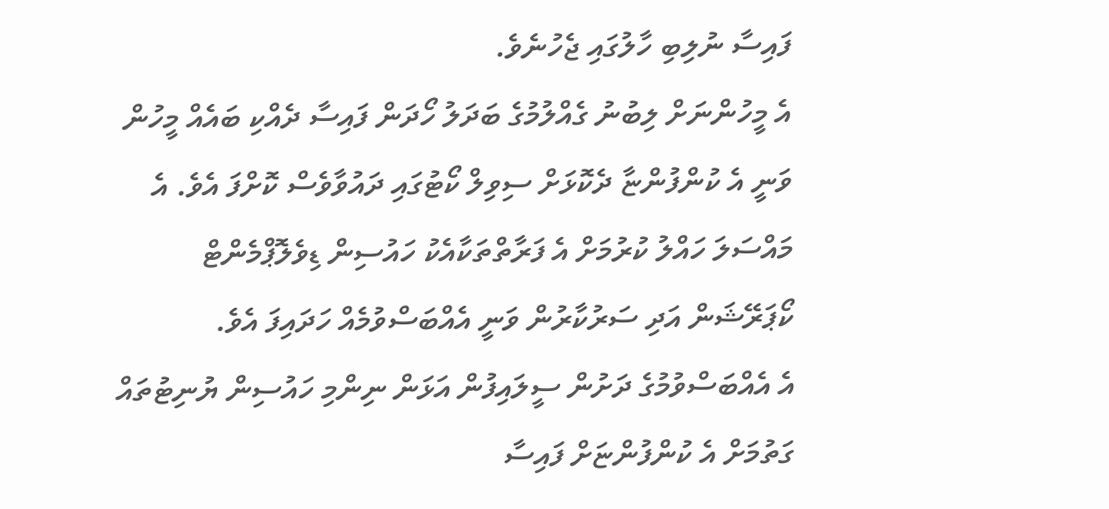ފައިސާ ނުލިބި ހާލުގައި ޖެހުނެވެ.
އެ މީހުންނަށް ލިބުނު ގެއްލުމުގެ ބަދަލު ހޯދަން ފައިސާ ދެއްކި ބައެއް މީހުން ވަނީ އެ ކުންފުންޏާ ދެކޮޅަށް ސިވިލް ކޯޓުގައި ދައުވާވެސް ކޮށްފަ އެވެ. އެ މައްސަލަ ހައްލު ކުރުމަށް އެ ފަރާތްތަކާއެކު ހައުސިން ޑިވެލޮޕްމެންޓް ކޯޕަރޭޝަން އަދި ސަރުކާރުން ވަނީ އެއްބަސްވުމެއް ހަދައިފަ އެވެ.
އެ އެއްބަސްވުމުގެ ދަށުން ސީލައިފުން އަޅަން ނިންމި ހައުސިން ޔުނިޓުތައް ގަތުމަށް އެ ކުންފުންޏަށް ފައިސާ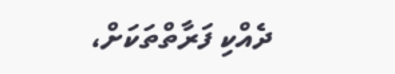ދެއްކި ފަރާތްތަކަށް،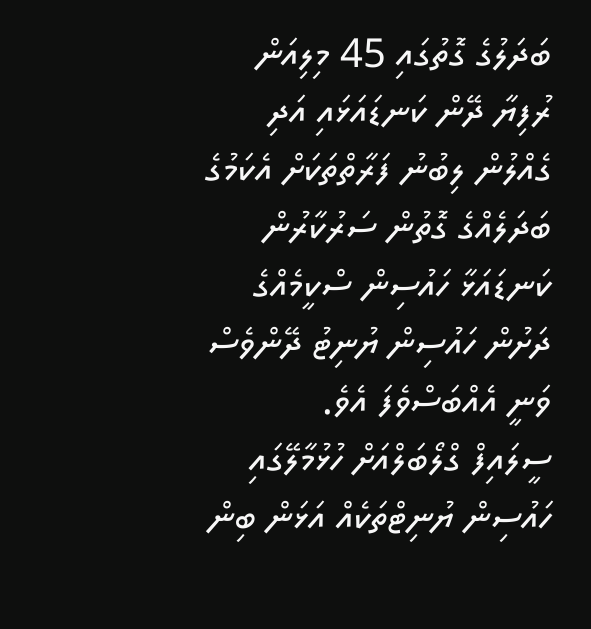ބަދަލުގެ ގޮތުގައި 45 މިލިއަން ރުފިޔާ ދޭން ކަނޑައަޅައި އަދި ގެއްލުން ލިބުނު ފަރާތްތަކަށް އެކަމުގެ ބަދަލެއްގެ ގޮތުން ސަރުކާރުން ކަނޑައަޅާ ހައުސިން ސްކީމެއްގެ ދަށުން ހައުސިން ޔުނިޓު ދޭންވެސް ވަނީ އެއްބަސްވެފަ އެވެ.
ސީލައިފް ގްލޯބަލްއަށް ހުޅުމާލޭގައި ހައުސިން ޔުނިޓްތަކެއް އަޅަން ބިން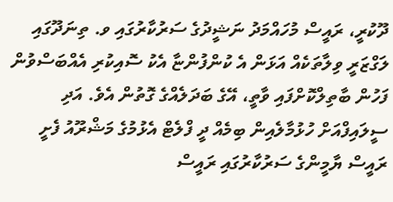ދޫކުރީ، ރައީސް މުހައްމަދު ނަޝީދުގެ ސަރުކާރުގައި ވ. ތިނަދޫގައި ލަގްޒަރީ ވިލާތަކެއް އަޅަން އެ ކުންފުންޏާ އެކު ސޮއިކުރި އެއްބަސްވުން ފަހުން ބާތިލްކޮށްފައި ވާތީ، އޭގެ ބަދަލެއްގެ ގޮތުން އެވެ. އަދި ސީލައިފްއަށް ހުޅުމާލެއިން ބިމެއް ދީ ފްލެޓް އެޅުމުގެ މަޝްރޫއު ފެށީ ރައީސް ޔާމީންގެ ސަރުކާރުގައި ރައީސް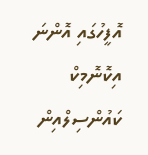އޮފީހުގައި އޮންނަ އިކޮނޮމިކް ކައުންސިލްއިން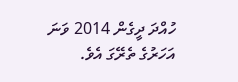ހުއްދަ ދީގެން 2014 ވަނަ އަހަރުގެ ތެރޭގަ އެވެ.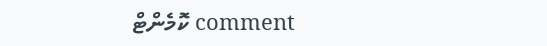comment ކޮމެންޓް